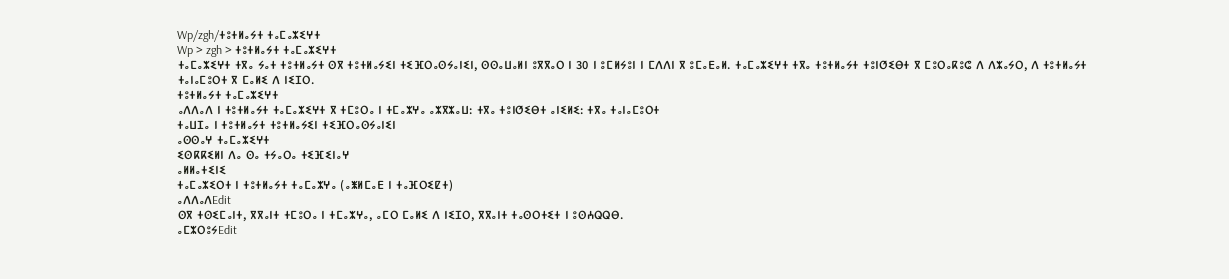Wp/zgh/ⵜⵓⵜⵍⴰⵢⵜ ⵜⴰⵎⴰⵣⵉⵖⵜ
Wp > zgh > ⵜⵓⵜⵍⴰⵢⵜ ⵜⴰⵎⴰⵣⵉⵖⵜ
ⵜⴰⵎⴰⵣⵉⵖⵜ ⵜⴳⴰ ⵢⴰⵜ ⵜⵓⵜⵍⴰⵢⵜ ⵙⴳ ⵜⵓⵜⵍⴰⵢⵉⵏ ⵜⵉⴼⵔⴰⵙⵢⴰⵏⵉⵏ, ⵙⵙⴰⵡⴰⵍⵏ ⵓⴳⴳⴰⵔ ⵏ 30 ⵏ ⵓⵎⵍⵢⵓⵏ ⵏ ⵎⴷⴷⵏ ⴳ ⵓⵎⴰⴹⴰⵍ. ⵜⴰⵎⴰⵣⵉⵖⵜ ⵜⴳⴰ ⵜⵓⵜⵍⴰⵢⵜ ⵜⵓⵏⵚⵉⴱⵜ ⴳ ⵎⵓⵔⴰⴽⵓⵛ ⴷ ⴷⵣⴰⵢⵔ, ⴷ ⵜⵓⵜⵍⴰⵢⵜ ⵜⴰⵏⴰⵎⵓⵔⵜ ⴳ ⵎⴰⵍⵉ ⴷ ⵏⵉⵊⵔ.
ⵜⵓⵜⵍⴰⵢⵜ ⵜⴰⵎⴰⵣⵉⵖⵜ
ⴰⴷⴷⴰⴷ ⵏ ⵜⵓⵜⵍⴰⵢⵜ ⵜⴰⵎⴰⵣⵉⵖⵜ ⴳ ⵜⵎⵓⵔⴰ ⵏ ⵜⵎⴰⵣⵖⴰ ⴰⵣⴳⵣⴰⵡ: ⵜⴳⴰ ⵜⵓⵏⵚⵉⴱⵜ ⴰⵏⵉⵍⵉ: ⵜⴳⴰ ⵜⴰⵏⴰⵎⵓⵔⵜ
ⵜⴰⵡⵊⴰ ⵏ ⵜⵓⵜⵍⴰⵢⵜ ⵜⵓⵜⵍⴰⵢⵉⵏ ⵜⵉⴼⵔⴰⵙⵢⴰⵏⵉⵏ
ⴰⵙⵙⴰⵖ ⵜⴰⵎⴰⵣⵉⵖⵜ
ⵉⵙⴽⴽⵉⵍⵏ ⴷⴰ ⵙⴰ ⵜⵢⴰⵔⴰ ⵜⵉⴼⵉⵏⴰⵖ
ⴰⵍⵍⴰⵜⵉⵏⵉ
ⵜⴰⵎⴰⵣⵉⵔⵜ ⵏ ⵜⵓⵜⵍⴰⵢⵜ ⵜⴰⵎⴰⵣⵖⴰ (ⴰⵥⵍⵎⴰⴹ ⵏ ⵜⴰⴼⵔⵉⵇⵜ)
ⴰⴷⴷⴰⴷEdit
ⵙⴳ ⵜⵙⵉⵎⴰⵏⵜ, ⴳⴳⴰⵏⵜ ⵜⵎⵓⵔⴰ ⵏ ⵜⵎⴰⵣⵖⴰ, ⴰⵎⵔ ⵎⴰⵍⵉ ⴷ ⵏⵉⵊⵔ, ⴳⴳⴰⵏⵜ ⵜⴰⵙⵔⵜⵉⵜ ⵏ ⵓⵙⵄⵕⵕⴱ.
ⴰⵎⵣⵔⵓⵢEdit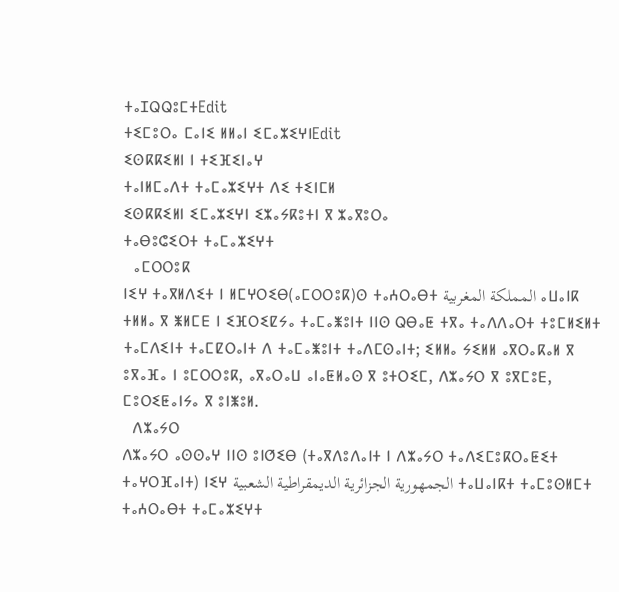ⵜⴰⵊⵕⵕⵓⵎⵜEdit
ⵜⵉⵎⵓⵔⴰ ⵎⴰⵏⵉ ⵍⵍⴰⵏ ⵉⵎⴰⵣⵉⵖⵏEdit
ⵉⵙⴽⴽⵉⵍⵏ ⵏ ⵜⵉⴼⵉⵏⴰⵖ
ⵜⴰⵏⵍⵎⴰⴷⵜ ⵜⴰⵎⴰⵣⵉⵖⵜ ⴷⵉ ⵜⵉⵏⵎⵍ
ⵉⵙⴽⴽⵉⵍⵏ ⵉⵎⴰⵣⵉⵖⵏ ⵉⵣⴰⵢⴽⵓⵜⵏ ⴳ ⵣⴰⴳⵓⵔⴰ
ⵜⴰⴱⵓⵛⵉⵔⵜ ⵜⴰⵎⴰⵣⵉⵖⵜ
  ⴰⵎⵔⵔⵓⴽ
ⵏⵉⵖ ⵜⴰⴳⵍⴷⵉⵜ ⵏ ⵍⵎⵖⵔⵉⴱ(ⴰⵎⵔⵔⵓⴽ)ⵙ ⵜⴰⵄⵔⴰⴱⵜ المملكة المغربية ⴰⵡⴰⵏⴽ ⵜⵍⵍⴰ ⴳ ⵥⵍⵎⴹ ⵏ ⵉⴼⵔⵉⵇⵢⴰ ⵜⴰⵎⴰⵥⵓⵏⵜ ⵏⵏⵙ ⵕⴱⴰⵟ ⵜⴳⴰ ⵜⴰⴷⴷⴰⵔⵜ ⵜⵓⵎⵍⵉⵍⵜ ⵜⴰⵎⴷⵉⵏⵜ ⵜⴰⵎⵇⵔⴰⵏⵜ ⴷ ⵜⴰⵎⴰⵥⵓⵏⵜ ⵜⴰⴷⵎⵙⴰⵏⵜ; ⵉⵍⵍⴰ ⵢⵉⵍⵍ ⴰⴳⵔⴰⴽⴰⵍ ⴳ ⵓⴳⴰⴼⴰ ⵏ ⵓⵎⵔⵔⵓⴽ, ⴰⴳⴰⵔⴰⵡ ⴰⵏⴰⵟⵍⴰⵙ ⴳ ⵓⵜⵔⵉⵎ, ⴷⵣⴰⵢⵔ ⴳ ⵓⴳⵎⵓⴹ, ⵎⵓⵔⵉⵟⴰⵏⵢⴰ ⴳ ⵓⵏⵥⵓⵍ.
  ⴷⵣⴰⵢⵔ
ⴷⵣⴰⵢⵔ ⴰⵙⵙⴰⵖ ⵏⵏⵙ ⵓⵏⵚⵉⴱ (ⵜⴰⴳⴷⵓⴷⴰⵏⵜ ⵏ ⴷⵣⴰⵢⵔ ⵜⴰⴷⵉⵎⵓⴽⵔⴰⵟⵉⵜ ⵜⴰⵖⵔⴼⴰⵏⵜ) ⵏⵉⵖ الجمهورية الجزائرية الديمقراطية الشعبية ⵜⴰⵡⴰⵏⴽⵜ ⵜⴰⵎⵓⵙⵍⵎⵜ ⵜⴰⵄⵔⴰⴱⵜ ⵜⴰⵎⴰⵣⵉⵖⵜ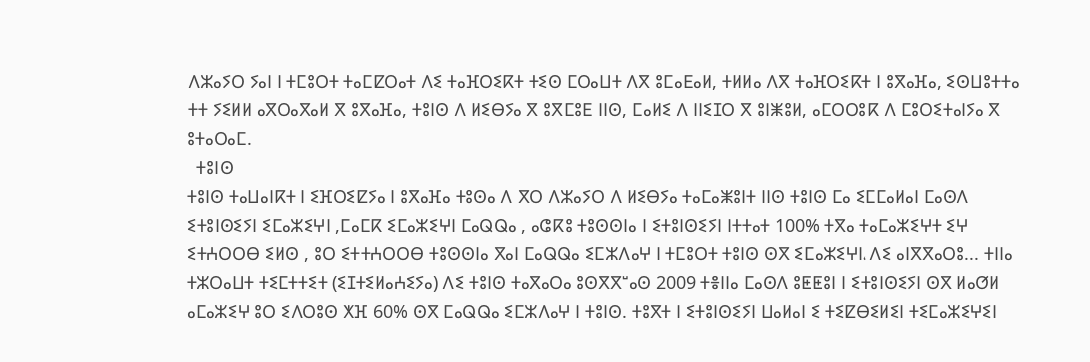ⴷⵣⴰⵢⵔ ⵢⴰⵏ ⵏ ⵜⵎⵓⵔⵜ ⵜⴰⵎⵇⵔⴰⵜ ⴷⵉ ⵜⴰⴼⵔⵉⴽⵜ ⵜⵉⵙ ⵎⵔⴰⵡⵜ ⴷⴳ ⵓⵎⴰⴹⴰⵍ, ⵜⵍⵍⴰ ⴷⴳ ⵜⴰⴼⵔⵉⴽⵜ ⵏ ⵓⴳⴰⴼⴰ, ⵉⵙⵡⵓⵜⵜⴰ ⵜⵜ ⵢⵉⵍⵍ ⴰⴳⵔⴰⴳⴰⵍ ⴳ ⵓⴳⴰⴼⴰ, ⵜⵓⵏⵙ ⴷ ⵍⵉⴱⵢⴰ ⴳ ⵓⴳⵎⵓⴹ ⵏⵏⵙ, ⵎⴰⵍⵉ ⴷ ⵏⵏⵉⵊⵔ ⴳ ⵓⵏⵥⵓⵍ, ⴰⵎⵔⵔⵓⴽ ⴷ ⵎⵓⵔⵉⵜⴰⵏⵢⴰ ⴳ ⵓⵜⴰⵔⴰⵎ.
  ⵜⵓⵏⵙ
ⵜⵓⵏⵙ ⵜⴰⵡⴰⵏⴽⵜ ⵏ ⵉⴼⵔⵉⵇⵢⴰ ⵏ ⵓⴳⴰⴼⴰ ⵜⵓⵙⴰ ⴷ ⴳⵔ ⴷⵣⴰⵢⵔ ⴷ ⵍⵉⴱⵢⴰ ⵜⴰⵎⴰⵥⵓⵏⵜ ⵏⵏⵙ ⵜⵓⵏⵙ ⵎⴰ ⵉⵎⵎⴰⵍⴰⵏ ⵎⴰⵙⴷ ⵉⵜⵓⵏⵙⵉⵢⵏ ⵉⵎⴰⵣⵉⵖⵏ ,ⵎⴰⵎⴽ ⵉⵎⴰⵣⵉⵖⵏ ⵎⴰⵕⵕⴰ , ⴰⵛⴽⵓ ⵜⵓⵙⵙⵏⴰ ⵏ ⵉⵜⵓⵏⵙⵉⵢⵏ ⵏⵜⵜⴰⵜ 100% ⵜⴳⴰ ⵜⴰⵎⴰⵣⵉⵖⵜ ⵉⵖ ⵉⵜⵄⵔⵔⴱ ⵉⵍⵙ , ⵓⵔ ⵉⵜⵜⵄⵔⵔⴱ ⵜⵓⵙⵙⵏⴰ ⴳⴰⵏ ⵎⴰⵕⵕⴰ ⵉⵎⵣⴷⴰⵖ ⵏ ⵜⵎⵓⵔⵜ ⵜⵓⵏⵙ ⵙⴳ ⵉⵎⴰⵣⵉⵖⵏ، ⴷⵉ ⴰⵏⴳⴳⴰⵔⵓ... ⵜⵏⵏⴰ ⵜⵣⵔⴰⵡⵜ ⵜⵉⵎⵜⵜⵉⵜ (ⵉⵊⵜⵉⵍⴰⵄⵉⵢⴰ) ⴷⵉ ⵜⵓⵏⵙ ⵜⴰⴳⴰⵔⴰ ⵓⵙⴳⴳⵯⴰⵙ 2009 ⵜⴻⵏⵏⴰ ⵎⴰⵙⴷ ⵓⵟⵟⵓⵏ ⵏ ⵉⵜⵓⵏⵙⵉⵢⵏ ⵙⴳ ⵍⴰⵚⵍ ⴰⵎⴰⵣⵉⵖ ⵓⵔ ⵉⴷⵔⵓⵙ ⵅⴼ 60% ⵙⴳ ⵎⴰⵕⵕⴰ ⵉⵎⵣⴷⴰⵖ ⵏ ⵜⵓⵏⵙ. ⵜⵓⴳⵜ ⵏ ⵉⵜⵓⵏⵙⵉⵢⵏ ⵡⴰⵍⴰⵏ ⵉ ⵜⵉⵇⴱⵉⵍⵉⵏ ⵜⵉⵎⴰⵣⵉⵖⵉⵏ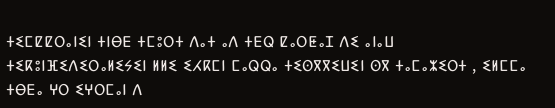ⵜⵉⵎⵇⵇⵔⴰⵏⵉⵏ ⵜⵏⴱⴹ ⵜⵎⵓⵔⵜ ⴷⴰⵜ ⴰⴷ ⵜⴹⵕ ⵇⴰⵔⵟⴰⵊ ⴷⵉ ⴰⵏⴰⵡ ⵜⵉⴽⵓⵏⴼⵉⴷⵉⵔⴰⵍⵉⵢⵉⵏ ⵍⵍⵉ ⵉⵃⴽⵎⵏ ⵎⴰⵕⵕⴰ ⵜⵉⵙⴳⴳⵉⵡⵉⵏ ⵙⴳ ⵜⴰⵎⴰⵣⵉⵔⵜ , ⵉⵍⵎⵎⴰ ⵜⴱⴹⴰ ⵖⵔ ⵉⵖⵔⵎⴰⵏ ⴷ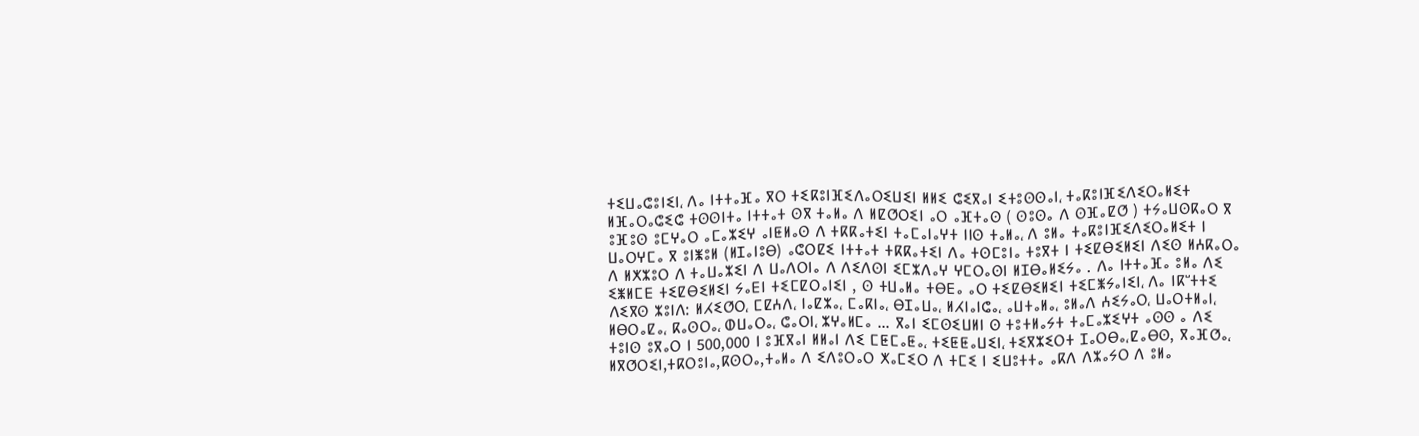ⵜⵉⵡⴰⵛⵓⵏⵉⵏ، ⴷⴰ ⵏⵜⵜⴰⴼⴰ ⴳⵔ ⵜⵉⴽⵓⵏⴼⵉⴷⴰⵔⵉⵡⵉⵏ ⵍⵍⵉ ⵛⵉⴳⴰⵏ ⵉⵜⵓⵙⵙⴰⵏ، ⵜⴰⴽⵓⵏⴼⵉⴷⵉⵔⴰⵍⵉⵜ ⵍⴼⴰⵔⴰⵛⵉⵛ ⵜⵙⵙⵏⵜⴰ ⵏⵜⵜⴰⵜ ⵙⴳ ⵜⴰⵍⴰ ⴷ ⵍⵇⵚⵔⵉⵏ ⴰⵔ ⴰⴼⵜⴰⵙ ( ⵙⵓⵙⴰ ⴷ ⵙⴼⴰⵇⵚ ) ⵜⵢⴰⵡⵙⴽⴰⵔ ⴳ ⵓⴼⵓⵙ ⵓⵎⵖⴰⵔ ⴰⵎⴰⵣⵉⵖ ⴰⵏⵟⵍⴰⵙ ⴷ ⵜⴽⴽⴰⵜⵉⵏ ⵜⴰⵎⴰⵏⴰⵖⵜ ⵏⵏⵙ ⵜⴰⵍⴰ، ⴷ ⵓⵍⴰ ⵜⴰⴽⵓⵏⴼⵉⴷⵉⵔⴰⵍⵉⵜ ⵏ ⵡⴰⵔⵖⵎⴰ ⴳ ⵓⵏⵥⵓⵍ (ⵍⵊⴰⵏⵓⴱ) ⴰⵛⵔⵇⵉ ⵏⵜⵜⴰⵜ ⵜⴽⴽⴰⵜⵉⵏ ⴷⴰ ⵜⵙⵎⵓⵏⴰ ⵜⵓⴳⵜ ⵏ ⵜⵉⵇⴱⵉⵍⵉⵏ ⴷⵉⵙ ⵍⵄⴽⴰⵔⴰ ⴷ ⵍⵅⵣⵓⵔ ⴷ ⵜⴰⵡⴰⵣⵉⵏ ⴷ ⵡⴰⴷⵔⵏⴰ ⴷ ⴷⵉⴷⵙⵏ ⵉⵎⵣⴷⴰⵖ ⵖⵎⵔⴰⵙⵏ ⵍⵊⴱⴰⵍⵉⵢⴰ . ⴷⴰ ⵏⵜⵜⴰⴼⴰ ⵓⵍⴰ ⴷⵉ ⵉⵥⵍⵎⴹ ⵜⵉⵇⴱⵉⵍⵉⵏ ⵢⴰⴹⵏ ⵜⵉⵎⵇⵔⴰⵏⵉⵏ , ⵙ ⵜⵡⴰⵍⴰ ⵜⴱⴹⴰ ⴰⵔ ⵜⵉⵇⴱⵉⵍⵉⵏ ⵜⵉⵎⵥⵢⴰⵏⵉⵏ، ⴷⴰ ⵏⴽⵯⵜⵜⵉ ⴷⵉⴳⵙ ⵣⵓⵏⴷ: ⵍⵃⵉⵚⵔ، ⵎⵇⵄⴷ، ⵏⴰⵇⵣⴰ، ⵎⴰⴽⵏⴰ، ⴱⵊⴰⵡⴰ، ⵍⵃⵏⴰⵏⵛⴰ، ⴰⵡⵜⴰⵍⴰ، ⵓⵍⴰⴷ ⵄⵉⵢⴰⵔ، ⵡⴰⵔⵜⵍⴰⵏ، ⵍⴱⵔⴰⵇⴰ، ⴽⴰⵙⵔⴰ، ⵀⵡⴰⵔⴰ، ⵛⴰⵔⵏ، ⵣⵖⴰⵍⵎⴰ ... ⴳⴰⵏ ⵉⵎⵙⵉⵡⵍⵏ ⵙ ⵜⵓⵜⵍⴰⵢⵜ ⵜⴰⵎⴰⵣⵉⵖⵜ ⴰⵙⵙ ⴰ ⴷⵉ ⵜⵓⵏⵙ ⵓⴳⴰⵔ ⵏ 500,000 ⵏ ⵓⴼⴳⴰⵏ ⵍⵍⴰⵏ ⴷⵉ ⵎⵟⵎⴰⵟⴰ، ⵜⵉⵟⵟⴰⵡⵉⵏ، ⵜⵉⴳⵣⵉⵔⵜ ⵊⴰⵔⴱⴰ،ⵇⴰⴱⵙ, ⴳⴰⴼⵚⴰ، ⵍⴳⵚⵔⵉⵏ,ⵜⴽⵔⵓⵏⴰ,ⴽⵙⵔⴰ,ⵜⴰⵍⴰ ⴷ ⵉⴷⵓⵔⴰⵔ ⵅⴰⵎⵉⵔ ⴷ ⵜⵎⵉ ⵏ ⵉⵡⵓⵜⵜⴰ ⴰⴽⴷ ⴷⵣⴰⵢⵔ ⴷ ⵓⵍⴰ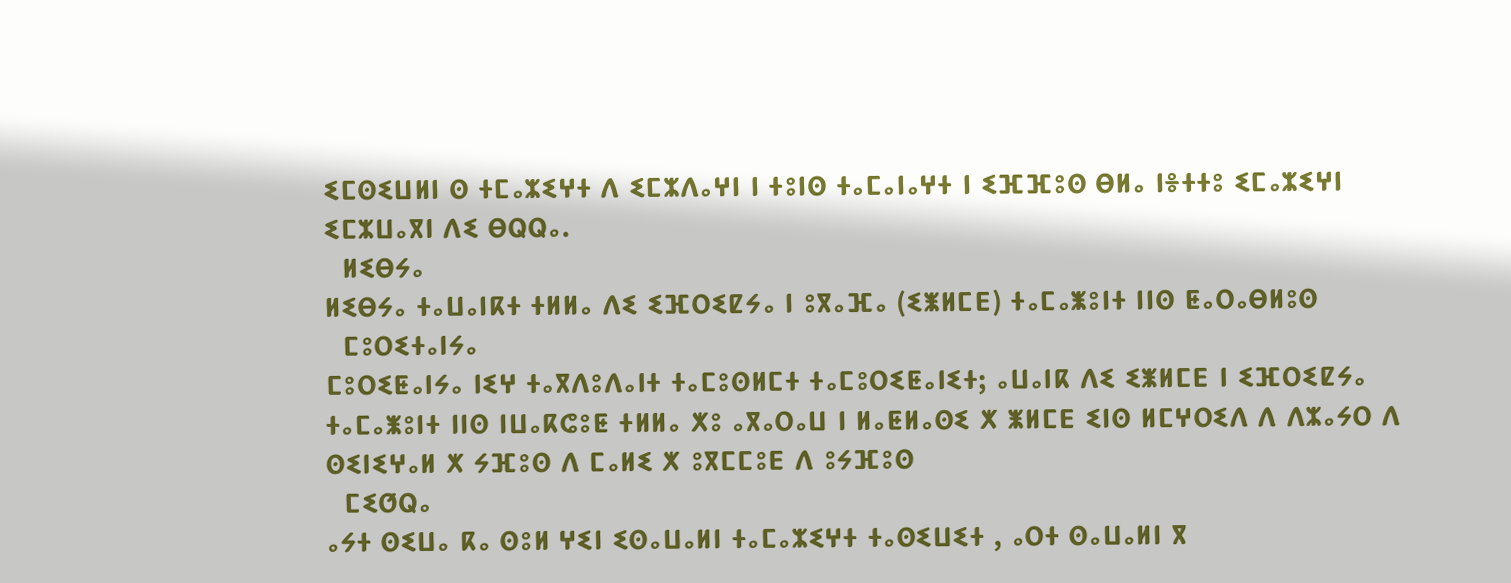ⵉⵎⵙⵉⵡⵍⵏ ⵙ ⵜⵎⴰⵣⵉⵖⵜ ⴷ ⵉⵎⵣⴷⴰⵖⵏ ⵏ ⵜⵓⵏⵙ ⵜⴰⵎⴰⵏⴰⵖⵜ ⵏ ⵉⴼⴼⵓⵙ ⴱⵍⴰ ⵏⴻⵜⵜⵓ ⵉⵎⴰⵣⵉⵖⵏ ⵉⵎⵣⵡⴰⴳⵏ ⴷⵉ ⴱⵕⵕⴰ.
  ⵍⵉⴱⵢⴰ
ⵍⵉⴱⵢⴰ ⵜⴰⵡⴰⵏⴽⵜ ⵜⵍⵍⴰ ⴷⵉ ⵉⴼⵔⵉⵇⵢⴰ ⵏ ⵓⴳⴰⴼⴰ (ⵉⵥⵍⵎⴹ) ⵜⴰⵎⴰⵥⵓⵏⵜ ⵏⵏⵙ ⵟⴰⵔⴰⴱⵍⵓⵙ
  ⵎⵓⵔⵉⵜⴰⵏⵢⴰ
ⵎⵓⵔⵉⵟⴰⵏⵢⴰ ⵏⵉⵖ ⵜⴰⴳⴷⵓⴷⴰⵏⵜ ⵜⴰⵎⵓⵙⵍⵎⵜ ⵜⴰⵎⵓⵔⵉⵟⴰⵏⵉⵜ; ⴰⵡⴰⵏⴽ ⴷⵉ ⵉⵥⵍⵎⴹ ⵏ ⵉⴼⵔⵉⵇⵢⴰ ⵜⴰⵎⴰⵥⵓⵏⵜ ⵏⵏⵙ ⵏⵡⴰⴽⵛⵓⵟ ⵜⵍⵍⴰ ⵅⵓ ⴰⴳⴰⵔⴰⵡ ⵏ ⵍⴰⵟⵍⴰⵙⵉ ⵅ ⵥⵍⵎⴹ ⵉⵏⵙ ⵍⵎⵖⵔⵉⴷ ⴷ ⴷⵣⴰⵢⵔ ⴷ ⵙⵉⵏⵉⵖⴰⵍ ⵅ ⵢⴼⵓⵙ ⴷ ⵎⴰⵍⵉ ⵅ ⵓⴳⵎⵎⵓⴹ ⴷ ⵓⵢⴼⵓⵙ
  ⵎⵉⵚⵕⴰ
ⴰⵢⵜ ⵙⵉⵡⴰ ⴽⴰ ⵙⵓⵍ ⵖⵉⵏ ⵉⵙⴰⵡⴰⵍⵏ ⵜⴰⵎⴰⵣⵉⵖⵜ ⵜⴰⵙⵉⵡⵉⵜ , ⴰⵔⵜ ⵙⴰⵡⴰⵍⵏ ⴳ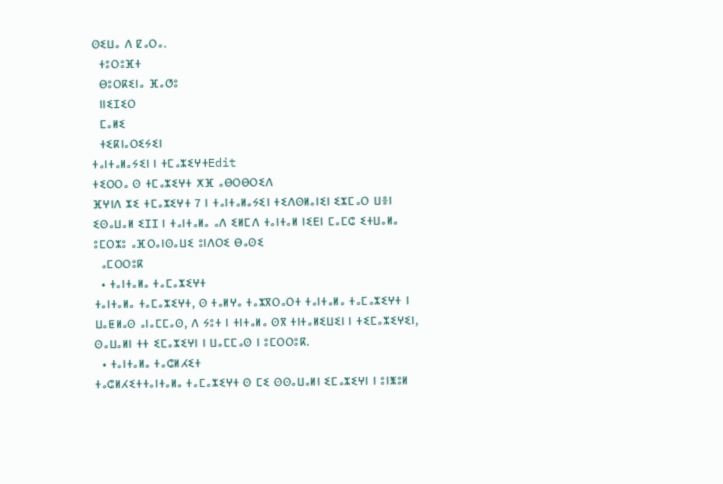ⵙⵉⵡⴰ ⴷ ⵇⴰⵔⴰ.
  ⵜⵓⵔⵓⴼⵜ
  ⴱⵓⵔⴽⵉⵏⴰ ⴼⴰⵚⵓ
  ⵏⵏⵉⵊⵉⵔ
  ⵎⴰⵍⵉ
  ⵜⵉⴽⵏⴰⵔⵉⵢⵉⵏ
ⵜⴰⵏⵜⴰⵍⴰⵢⵉⵏ ⵏ ⵜⵎⴰⵣⵉⵖⵜEdit
ⵜⵉⵔⵔⴰ ⵙ ⵜⵎⴰⵣⵉⵖⵜ ⵅⴼ ⴰⴱⵔⴱⵔⵉⴷ
ⴼⵖⵏⴷ ⵣⵉ ⵜⵎⴰⵣⵉⵖⵜ 7 ⵏ ⵜⴰⵏⵜⴰⵍⴰⵢⵉⵏ ⵜⵉⴷⵙⵍⴰⵏⵉⵏ ⵉⵣⵎⴰⵔ ⵡⴻⵏ ⵉⵙⴰⵡⴰⵍ ⵉⵊⵊ ⵏ ⵜⴰⵏⵜⴰⵍⴰ ⴰⴷ ⵉⵍⵎⴷ ⵜⴰⵏⵜⴰⵍ ⵏⵉⴹⵏ ⵎⴰⵎⵛ ⵉⵜⵡⴰⵍⴰ ⵓⵎⵔⵣⵓ ⴰⴼⵔⴰⵏⵙⴰⵡⵉ ⵓⵏⴷⵔⵉ ⴱⴰⵙⵉ
  ⴰⵎⵔⵔⵓⴽ
  • ⵜⴰⵏⵜⴰⵍⴰ ⵜⴰⵎⴰⵣⵉⵖⵜ
ⵜⴰⵏⵜⴰⵍⴰ ⵜⴰⵎⴰⵣⵉⵖⵜ, ⵙ ⵜⴰⵍⵖⴰ ⵜⴰⵣⴳⵔⴰⵔⵜ ⵜⴰⵏⵜⴰⵍⴰ ⵜⴰⵎⴰⵣⵉⵖⵜ ⵏ ⵡⴰⵟⵍⴰⵙ ⴰⵏⴰⵎⵎⴰⵙ, ⴷ ⵢⵓⵜ ⵏ ⵜⵏⵜⴰⵍⴰ ⵙⴳ ⵜⵏⵜⴰⵍⵉⵡⵉⵏ ⵏ ⵜⵉⵎⴰⵣⵉⵖⵉⵏ, ⵙⴰⵡⴰⵍⵏ ⵜⵜ ⵉⵎⴰⵣⵉⵖⵏ ⵏ ⵡⴰⵎⵎⴰⵙ ⵏ ⵓⵎⵔⵔⵓⴽ.
  • ⵜⴰⵏⵜⴰⵍⴰ ⵜⴰⵛⵍⵃⵉⵜ
ⵜⴰⵛⵍⵃⵉⵜⵜⴰⵏⵜⴰⵍⴰ ⵜⴰⵎⴰⵣⵉⵖⵜ ⵙ ⵎⵉ ⵙⵙⴰⵡⴰⵍⵏ ⵉⵎⴰⵣⵉⵖⵏ ⵏ ⵓⵏⵥⵓⵍ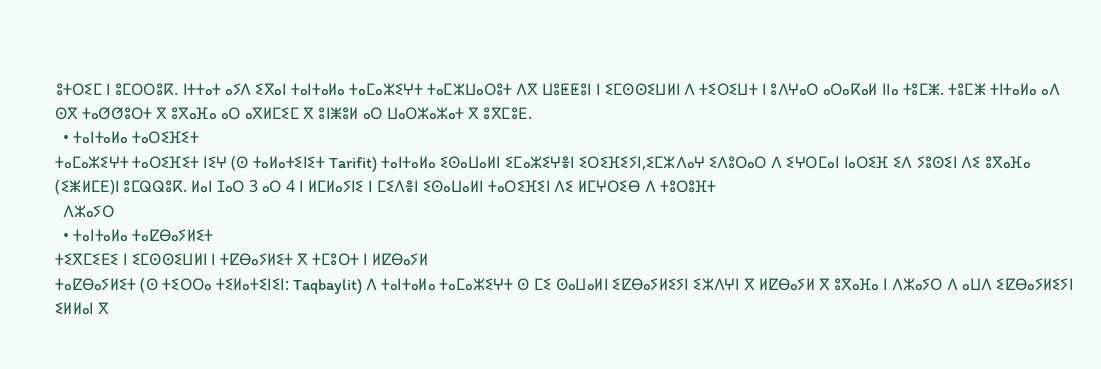ⵓⵜⵔⵉⵎ ⵏ ⵓⵎⵔⵔⵓⴽ. ⵏⵜⵜⴰⵜ ⴰⵢⴷ ⵉⴳⴰⵏ ⵜⴰⵏⵜⴰⵍⴰ ⵜⴰⵎⴰⵣⵉⵖⵜ ⵜⴰⵎⵣⵡⴰⵔⵓⵜ ⴷⴳ ⵡⵓⵟⵟⵓⵏ ⵏ ⵉⵎⵙⵙⵉⵡⵍⵏ ⴷ ⵜⵉⵔⵉⵡⵜ ⵏ ⵓⴷⵖⴰⵔ ⴰⵔⴰⴽⴰⵍ ⵏⵏⴰ ⵜⵓⵎⵥ. ⵜⵓⵎⵥ ⵜⵏⵜⴰⵍⴰ ⴰⴷ ⵙⴳ ⵜⴰⵚⵚⵓⵔⵜ ⴳ ⵓⴳⴰⴼⴰ ⴰⵔ ⴰⴳⵍⵎⵉⵎ ⴳ ⵓⵏⵥⵓⵍ ⴰⵔ ⵡⴰⵔⵣⴰⵣⴰⵜ ⴳ ⵓⴳⵎⵓⴹ.
  • ⵜⴰⵏⵜⴰⵍⴰ ⵜⴰⵔⵉⴼⵉⵜ
ⵜⴰⵎⴰⵣⵉⵖⵜ ⵜⴰⵔⵉⴼⵉⵜ ⵏⵉⵖ (ⵙ ⵜⴰⵍⴰⵜⵉⵏⵉⵜ Tarifit) ⵜⴰⵏⵜⴰⵍⴰ ⵉⵙⴰⵡⴰⵍⵏ ⵉⵎⴰⵣⵉⵖⴻⵏ ⵉⵔⵉⴼⵉⵢⵏ,ⵉⵎⵣⴷⴰⵖ ⵉⴷⵓⵔⴰⵔ ⴷ ⵉⵖⵔⵎⴰⵏ ⵏⴰⵔⵉⴼ ⵉⴷ ⵢⵓⵙⵉⵏ ⴷⵉ ⵓⴳⴰⴼⴰ (ⵉⵥⵍⵎⴹ)ⵏ ⵓⵎⵕⵕⵓⴽ. ⵍⴰⵏ ⵊⴰⵔ 3 ⴰⵔ 4 ⵏ ⵍⵎⵍⴰⵢⵏⵉ ⵏ ⵎⵉⴷⴻⵏ ⵉⵙⴰⵡⴰⵍⵏ ⵜⴰⵔⵉⴼⵉⵏ ⴷⵉ ⵍⵎⵖⵔⵉⴱ ⴷ ⵜⵓⵔⵓⴼⵜ
  ⴷⵣⴰⵢⵔ
  • ⵜⴰⵏⵜⴰⵍⴰ ⵜⴰⵇⴱⴰⵢⵍⵉⵜ
ⵜⵉⴳⵎⵉⴹⵉ ⵏ ⵉⵎⵙⵙⵉⵡⵍⵏ ⵏ ⵜⵇⴱⴰⵢⵍⵉⵜ ⴳ ⵜⵎⵓⵔⵜ ⵏ ⵍⵇⴱⴰⵢⵍ
ⵜⴰⵇⴱⴰⵢⵍⵉⵜ (ⵙ ⵜⵉⵔⵔⴰ ⵜⵉⵍⴰⵜⵉⵏⵉⵏ: Taqbaylit) ⴷ ⵜⴰⵏⵜⴰⵍⴰ ⵜⴰⵎⴰⵣⵉⵖⵜ ⵙ ⵎⵉ ⵙⴰⵡⴰⵍⵏ ⵉⵇⴱⴰⵢⵍⵉⵢⵏ ⵉⵣⴷⵖⵏ ⴳ ⵍⵇⴱⴰⵢⵍ ⴳ ⵓⴳⴰⴼⴰ ⵏ ⴷⵣⴰⵢⵔ ⴷ ⴰⵡⴷ ⵉⵇⴱⴰⵢⵍⵉⵢⵏ ⵉⵍⵍⴰⵏ ⴳ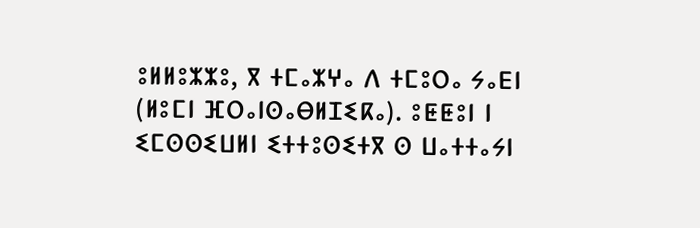ⵓⵍⵍⵓⵣⵣⵓ, ⴳ ⵜⵎⴰⵣⵖⴰ ⴷ ⵜⵎⵓⵔⴰ ⵢⴰⴹⵏ (ⵍⵓⵎⵏ ⴼⵔⴰⵏⵙⴰⴱⵍⵊⵉⴽⴰ). ⵓⵟⵟⵓⵏ ⵏ ⵉⵎⵙⵙⵉⵡⵍⵏ ⵉⵜⵜⵓⵙⵉⵜⴳ ⵙ ⵡⴰⵜⵜⴰⵢⵏ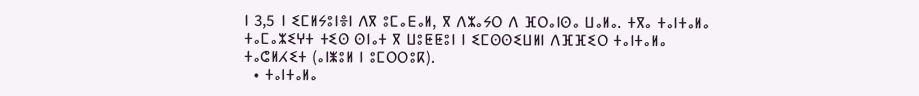ⵏ 3,5 ⵏ ⵉⵎⵍⵢⵓⵏⴻⵏ ⴷⴳ ⵓⵎⴰⴹⴰⵍ, ⴳ ⴷⵣⴰⵢⵔ ⴷ ⴼⵔⴰⵏⵙⴰ ⵡⴰⵍⴰ. ⵜⴳⴰ ⵜⴰⵏⵜⴰⵍⴰ ⵜⴰⵎⴰⵣⵉⵖⵜ ⵜⵉⵙ ⵙⵏⴰⵜ ⴳ ⵡⵓⵟⵟⵓⵏ ⵏ ⵉⵎⵙⵙⵉⵡⵍⵏ ⴷⴼⴼⵉⵔ ⵜⴰⵏⵜⴰⵍⴰ ⵜⴰⵛⵍⵃⵉⵜ (ⴰⵏⵥⵓⵍ ⵏ ⵓⵎⵔⵔⵓⴽ).
  • ⵜⴰⵏⵜⴰⵍⴰ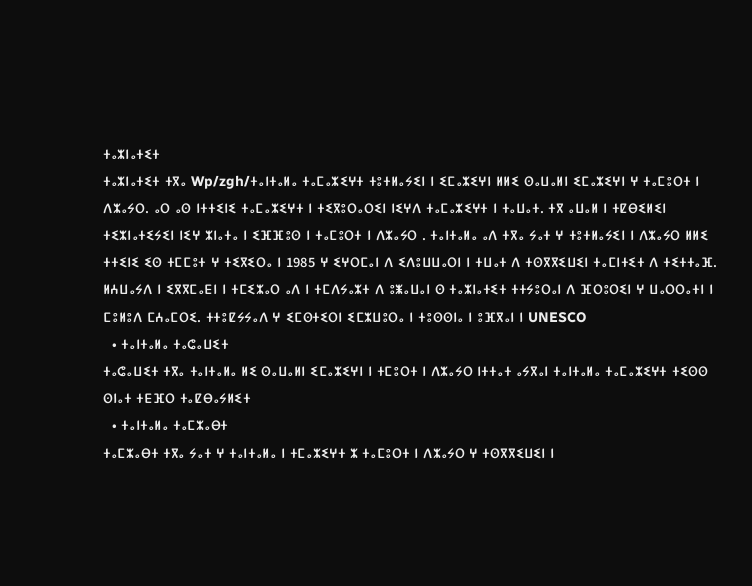ⵜⴰⵣⵏⴰⵜⵉⵜ
ⵜⴰⵣⵏⴰⵜⵉⵜ ⵜⴳⴰ Wp/zgh/ⵜⴰⵏⵜⴰⵍⴰ ⵜⴰⵎⴰⵣⵉⵖⵜ ⵜⵓⵜⵍⴰⵢⵉⵏ ⵏ ⵉⵎⴰⵣⵉⵖⵏ ⵍⵍⵉ ⵙⴰⵡⴰⵍⵏ ⵉⵎⴰⵣⵉⵖⵏ ⵖ ⵜⴰⵎⵓⵔⵜ ⵏ ⴷⵣⴰⵢⵔ. ⴰⵔ ⴰⵙ ⵏⵜⵜⵉⵏⵉ ⵜⴰⵎⴰⵣⵉⵖⵜ ⵏ ⵜⵉⴳⵓⵔⴰⵔⵉⵏ ⵏⵉⵖⴷ ⵜⴰⵎⴰⵣⵉⵖⵜ ⵏ ⵜⴰⵡⴰⵜ. ⵜⴳ ⴰⵡⴰⵍ ⵏ ⵜⵇⴱⵉⵍⵉⵏ ⵜⵉⵣⵏⴰⵜⵉⵢⵉⵏ ⵏⵉⵖ ⵣⵏⴰⵜⴰ ⵏ ⵉⴼⴼⵓⵙ ⵏ ⵜⴰⵎⵓⵔⵜ ⵏ ⴷⵣⴰⵢⵔ . ⵜⴰⵏⵜⴰⵍⴰ ⴰⴷ ⵜⴳⴰ ⵢⴰⵜ ⵖ ⵜⵓⵜⵍⴰⵢⵉⵏ ⵏ ⴷⵣⴰⵢⵔ ⵍⵍⵉ ⵜⵜⵉⵏⵉ ⵉⵙ ⵜⵎⵎⵓⵜ ⵖ ⵜⵉⴳⵉⵔⴰ ⵏ 1985 ⵖ ⵉⵖⵔⵎⴰⵏ ⴷ ⵉⴷⵓⵡⵡⴰⵔⵏ ⵏ ⵜⵡⴰⵜ ⴷ ⵜⵙⴳⴳⵉⵡⵉⵏ ⵜⴰⵎⵏⵜⵉⵜ ⴷ ⵜⵉⵜⵜⴰⴼ. ⵍⵄⵡⴰⵢⴷ ⵏ ⵉⴳⴳⵎⴰⴹⵏ ⵏ ⵜⵎⵉⵣⴰⵔ ⴰⴷ ⵏ ⵜⵎⴷⵢⴰⵣⵜ ⴷ ⵓⵥⴰⵡⴰⵏ ⵙ ⵜⴰⵣⵏⴰⵜⵉⵜ ⵜⵜⵢⵓⵔⴰⵏ ⴷ ⴼⵔⵓⵔⵉⵏ ⵖ ⵡⴰⵔⵔⴰⵜⵏ ⵏ ⵎⵓⵍⵓⴷ ⵎⵄⴰⵎⵔⵉ. ⵜⵜⵓⵇⵢⵢⴰⴷ ⵖ ⵉⵎⵙⵜⵉⵔⵏ ⵉⵎⵣⵡⵓⵔⴰ ⵏ ⵜⵓⵙⵙⵏⴰ ⵏ ⵓⴼⴳⴰⵏ ⵏ UNESCO
  • ⵜⴰⵏⵜⴰⵍⴰ ⵜⴰⵛⴰⵡⵉⵜ
ⵜⴰⵛⴰⵡⵉⵜ ⵜⴳⴰ ⵜⴰⵏⵜⴰⵍⴰ ⵍⵉ ⵙⴰⵡⴰⵍⵏ ⵉⵎⴰⵣⵉⵖⵏ ⵏ ⵜⵎⵓⵔⵜ ⵏ ⴷⵣⴰⵢⵔ ⵏⵜⵜⴰⵜ ⴰⵢⴳⴰⵏ ⵜⴰⵏⵜⴰⵍⴰ ⵜⴰⵎⴰⵣⵉⵖⵜ ⵜⵉⵙⵙ ⵙⵏⴰⵜ ⵜⴹⴼⵔ ⵜⴰⵇⴱⴰⵢⵍⵉⵜ
  • ⵜⴰⵏⵜⴰⵍⴰ ⵜⴰⵎⵣⴰⴱⵜ
ⵜⴰⵎⵣⴰⴱⵜ ⵜⴳⴰ ⵢⴰⵜ ⵖ ⵜⴰⵏⵜⴰⵍⴰ ⵏ ⵜⵎⴰⵣⵉⵖⵜ ⵣ ⵜⴰⵎⵓⵔⵜ ⵏ ⴷⵣⴰⵢⵔ ⵖ ⵜⵙⴳⴳⵉⵡⵉⵏ ⵏ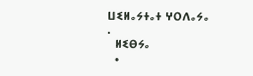ⵡⵉⵍⴰⵢⵜⴰⵜ ⵖⵔⴷⴰⵢⴰ .
  ⵍⵉⴱⵢⴰ
  •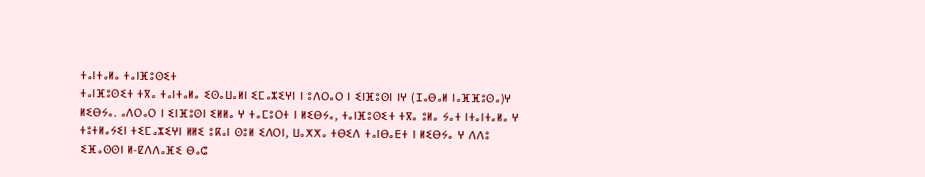ⵜⴰⵏⵜⴰⵍⴰ ⵜⴰⵏⴼⵓⵙⵉⵜ
ⵜⴰⵏⴼⵓⵙⵉⵜ ⵜⴳⴰ ⵜⴰⵏⵜⴰⵍⴰ ⵉⵙⴰⵡⴰⵍⵏ ⵉⵎⴰⵣⵉⵖⵏ ⵏ ⵓⴷⵔⴰⵔ ⵏ ⵉⵏⴼⵓⵙⵏ ⵏⵖ (ⵊⴰⴱⴰⵍ ⵏⴰⴼⴼⵓⵙⴰ)ⵖ ⵍⵉⴱⵢⴰ. ⴰⴷⵔⴰⵔ ⵏ ⵉⵏⴼⵓⵙⵏ ⵉⵍⵍⴰ ⵖ ⵜⴰⵎⵓⵔⵜ ⵏ ⵍⵉⴱⵢⴰ, ⵜⴰⵏⴼⵓⵙⵉⵜ ⵜⴳⴰ ⵓⵍⴰ ⵢⴰⵜ ⵏⵜⴰⵏⵜⴰⵍⴰ ⵖ ⵜⵓⵜⵍⴰⵢⵉⵏ ⵜⵉⵎⴰⵣⵉⵖⵏ ⵍⵍⵉ ⵓⴽⴰⵏ ⵙⵓⵍ ⵉⴷⵔⵏ, ⵡⴰⵅⵅⴰ ⵜⴱⵉⴷ ⵜⴰⵏⴱⴰⴹⵜ ⵏ ⵍⵉⴱⵢⴰ ⵖ ⴷⴷⵓ ⵉⴼⴰⵙⵙⵏ ⵍ-ⵇⴷⴷⴰⴼⵉ ⴱⴰⵛ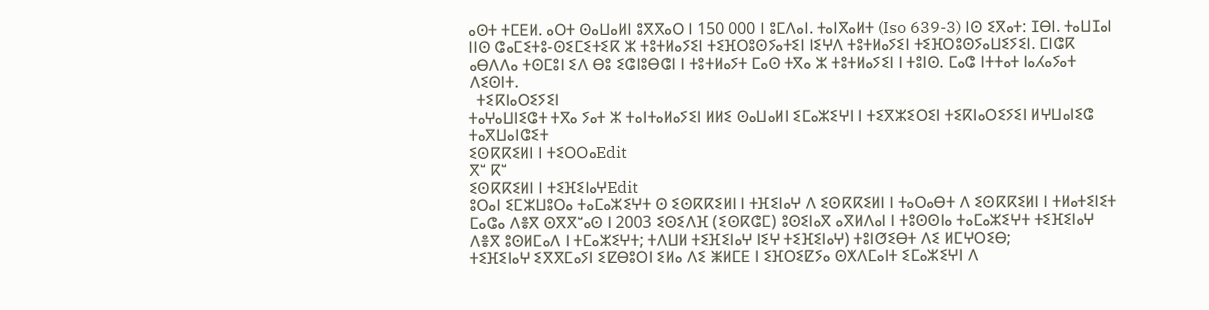ⴰⵙⵜ ⵜⵎⴹⵍ. ⴰⵔⵜ ⵙⴰⵡⴰⵍⵏ ⵓⴳⴳⴰⵔ ⵏ 150 000 ⵏ ⵓⵎⴷⴰⵏ. ⵜⴰⵏⴳⴰⵍⵜ (Iso 639-3) ⵏⵙ ⵉⴳⴰⵜ: ⵊⴱⵏ. ⵜⴰⵡⵊⴰⵏ ⵏⵏⵙ ⵛⴰⵎⵉⵜⵓ-ⵙⵉⵎⵉⵜⵉⴽ ⵣ ⵜⵓⵜⵍⴰⵢⵉⵏ ⵜⵉⴼⵔⵓⵙⵢⴰⵜⵉⵏ ⵏⵉⵖⴷ ⵜⵓⵜⵍⴰⵢⵉⵏ ⵜⵉⴼⵔⵓⵙⵢⴰⵡⵉⵢⵉⵏ. ⵎⵏⵛⴽ ⴰⴱⴷⴷⴰ ⵜⵙⵎⵓⵏ ⵉⴷ ⴱⵓ ⵉⵛⵏⵓⴱⵛⵏ ⵏ ⵜⵓⵜⵍⴰⵢⵜ ⵎⴰⵙ ⵜⴳⴰ ⵣ ⵜⵓⵜⵍⴰⵢⵉⵏ ⵏ ⵜⵓⵏⵙ. ⵎⴰⵛ ⵏⵜⵜⴰⵜ ⵏⴰⵃⴰⵢⴰⵜ ⴷⵉⵙⵏⵜ.
  ⵜⵉⴽⵏⴰⵔⵉⵢⵉⵏ
ⵜⴰⵖⴰⵡⵏⵉⵛⵜ ⵜⴳⴰ ⵢⴰⵜ ⵣ ⵜⴰⵏⵜⴰⵍⴰⵢⵉⵏ ⵍⵍⵉ ⵙⴰⵡⴰⵍⵏ ⵉⵎⴰⵣⵉⵖⵏ ⵏ ⵜⵉⴳⵣⵉⵔⵉⵏ ⵜⵉⴽⵏⴰⵔⵉⵢⵉⵏ ⵍⵖⵡⴰⵏⵉⵛ ⵜⴰⴳⵡⴰⵏⵛⵉⵜ
ⵉⵙⴽⴽⵉⵍⵏ ⵏ ⵜⵉⵔⵔⴰEdit
ⴳⵯ ⴽⵯ
ⵉⵙⴽⴽⵉⵍⵏ ⵏ ⵜⵉⴼⵉⵏⴰⵖEdit
ⵓⵔⴰⵏ ⵉⵎⵣⵡⵓⵔⴰ ⵜⴰⵎⴰⵣⵉⵖⵜ ⵙ ⵉⵙⴽⴽⵉⵍⵏ ⵏ ⵜⴼⵉⵏⴰⵖ ⴷ ⵉⵙⴽⴽⵉⵍⵏ ⵏ ⵜⴰⵔⴰⴱⵜ ⴷ ⵉⵙⴽⴽⵉⵍⵏ ⵏ ⵜⵍⴰⵜⵉⵏⵉⵜ ⵎⴰⵛⴰ ⴷⴻⴳ ⵙⴳⴳⵯⴰⵙ ⵏ 2003 ⵉⵙⵉⴷⴼ (ⵉⵙⴽⵛⵎ) ⵓⵙⵉⵏⴰⴳ ⴰⴳⵍⴷⴰⵏ ⵏ ⵜⵓⵙⵙⵏⴰ ⵜⴰⵎⴰⵣⵉⵖⵜ ⵜⵉⴼⵉⵏⴰⵖ ⴷⴻⴳ ⵓⵙⵍⵎⴰⴷ ⵏ ⵜⵎⴰⵣⵉⵖⵜ; ⵜⴷⵡⵍ ⵜⵉⴼⵉⵏⴰⵖ ⵏⵉⵖ ⵜⵉⴼⵉⵏⴰⵖ) ⵜⵓⵏⵚⵉⴱⵜ ⴷⵉ ⵍⵎⵖⵔⵉⴱ;
ⵜⵉⴼⵉⵏⴰⵖ ⵉⴳⴳⵎⴰⵢⵏ ⵉⵇⴱⵓⵔⵏ ⵉⵍⴰ ⴷⵉ ⵥⵍⵎⴹ ⵏ ⵉⴼⵔⵉⵇⵢⴰ ⵙⵅⴷⵎⴰⵏⵜ ⵉⵎⴰⵣⵉⵖⵏ ⴷ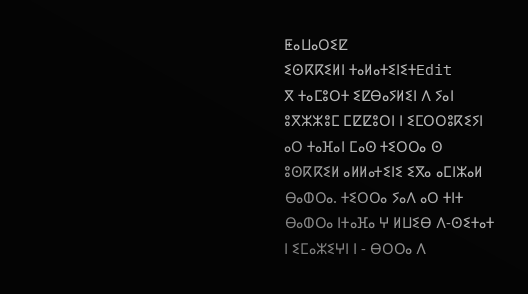ⵟⴰⵡⴰⵔⵉⵇ
ⵉⵙⴽⴽⵉⵍⵏ ⵜⴰⵍⴰⵜⵉⵏⵉⵜEdit
ⴳ ⵜⴰⵎⵓⵔⵜ ⵉⵇⴱⴰⵢⵍⵉⵏ ⴷ ⵢⴰⵏ ⵓⴳⵣⵣⵓⵎ ⵎⵇⵇⵓⵔⵏ ⵏ ⵉⵎⵔⵔⵓⴽⵉⵢⵏ ⴰⵔ ⵜⴰⴼⴰⵏ ⵎⴰⵙ ⵜⵉⵔⵔⴰ ⵙ ⵓⵙⴽⴽⵉⵍ ⴰⵍⵍⴰⵜⵉⵏⵉ ⵉⴳⴰ ⴰⵎⵏⵣⴰⵍ ⴱⴰⵀⵔⴰ. ⵜⵉⵔⵔⴰ ⵢⴰⴷ ⴰⵔ ⵜⵏⵜ ⴱⴰⵀⵔⴰ ⵏⵜⴰⴼⴰ ⵖ ⵍⵡⵉⴱ ⴷ-ⵙⵉⵜⴰⵜ ⵏ ⵉⵎⴰⵣⵉⵖⵏ ⵏ - ⴱⵔⵔⴰ ⴷ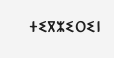ⵜⵉⴳⵣⵉⵔⵉⵏ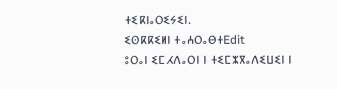ⵜⵉⴽⵏⴰⵔⵉⵢⵉⵏ.
ⵉⵙⴽⴽⵉⵍⵏ ⵜⴰⵄⵔⴰⴱⵜEdit
ⵓⵔⴰⵏ ⵉⵎⵃⴷⴰⵔⵏ ⵏ ⵜⵉⵎⵣⴳⴰⴷⵉⵡⵉⵏ ⵏ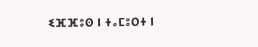ⵉⴼⴼⵓⵙ ⵏ ⵜⴰⵎⵓⵔⵜ ⵏ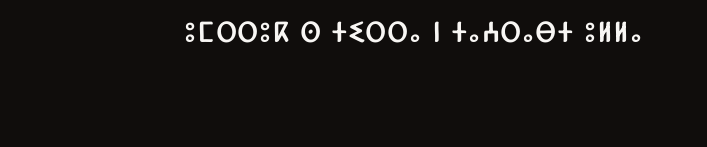ⵓⵎⵔⵔⵓⴽ ⵙ ⵜⵉⵔⵔⴰ ⵏ ⵜⴰⵄⵔⴰⴱⵜ ⵓⵍⵍⴰ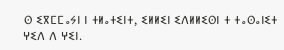ⵙ ⵉⴳⵎⵎⴰⵢⵏ ⵏ ⵜⵍⴰⵜⵉⵏⵜ, ⵉⵍⵍⵉⵏ ⵉⴷⵍⵍⵉⵙⵏ ⵜ ⵜⴰⵙⴰⵏⵉⵜ ⵖⵉⴷ ⴷ ⵖⵉⵏ.